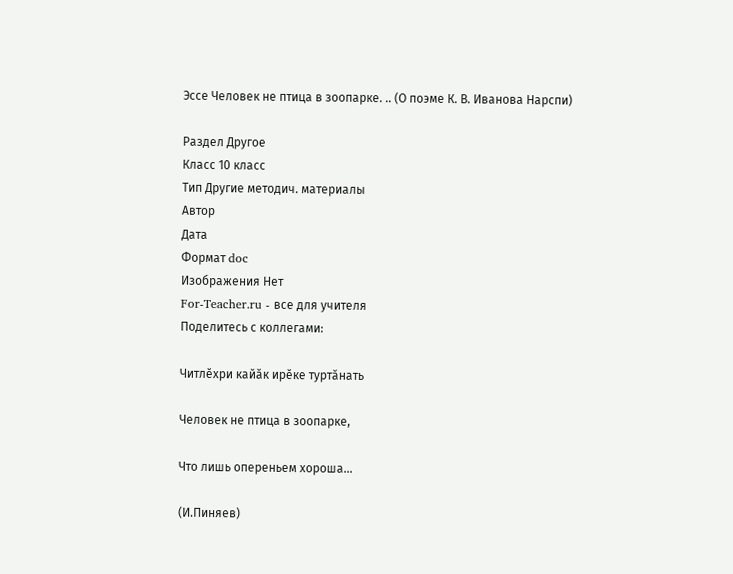Эссе Человек не птица в зоопарке. .. (О поэме К. В. Иванова Нарспи)

Раздел Другое
Класс 10 класс
Тип Другие методич. материалы
Автор
Дата
Формат doc
Изображения Нет
For-Teacher.ru - все для учителя
Поделитесь с коллегами:

Читлĕхри кайăк ирĕке туртăнать

Человек не птица в зоопарке,

Что лишь опереньем хороша…

(И.Пиняев)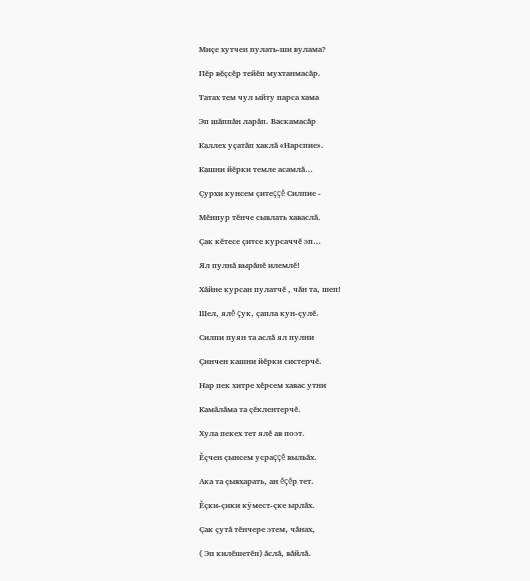Миçе хутчен пулать-ши вулама?

Пĕр вĕçсĕр тейĕп мухтанмасăр.

Татах тем чул ыйту парса хама

Эп шăппăн ларăп. Васкамасăр

Каллех уçатăп хаклă «Нарспие».

Кашни йĕрки темле асамлă…

Çурхи кунсем çитеççĕ Силпие -

Мĕнпур тĕнче сывлать хаваслă.

Çак кĕтесе çитсе курсаччĕ эп…

Ял пулнă вырăнĕ илемлĕ!

Хăйне курсан пулатчĕ , чăн та, шеп!

Шел, ялĕ çук, çапла кун-çулĕ.

Силпи пуян та аслă ял пулни

Çинчен кашни йĕрки систерчĕ.

Нар пек хитре хĕрсем хавас утни

Камăлăма та çĕклентерчĕ.

Хула пекех тет ялĕ ав поэт.

Ĕçчен çынсем усраççĕ выльăх.

Ака та çывхарать, ан ĕçĕр тет.

Ĕçки-çики кÿмест-çке ырлăх.

Çак çутă тĕнчере этем, чăнах,

( Эп килĕшетĕп) ăслă, вăйлă.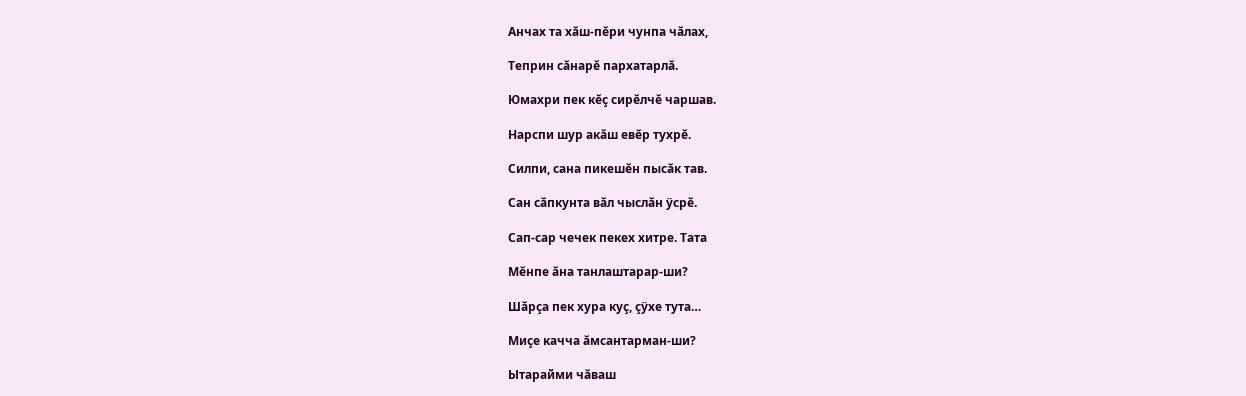Анчах та хăш-пĕри чунпа чăлах,

Теприн сăнарĕ пархатарлă.

Юмахри пек кĕç сирĕлчĕ чаршав.

Нарспи шур акăш евĕр тухрĕ.

Силпи, сана пикешĕн пысăк тав.

Сан сăпкунта вăл чыслăн ÿсрĕ.

Сап-сар чечек пекех хитре. Тата

Мĕнпе ăна танлаштарар-ши?

Шăрçа пек хура куç, çÿхе тута…

Миçе качча ăмсантарман-ши?

Ытарайми чăваш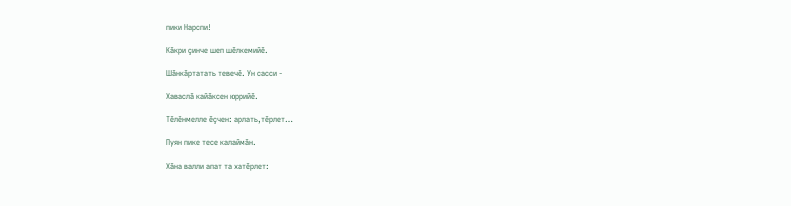пики Нарспи!

Кăкри çинче шеп шĕлкемийĕ.

Шăнкăртатать тевечĕ. Ун сасси -

Хаваслă кайăксен юррийĕ.

Тĕлĕнмелле ĕçчен: арлать,тĕрлет…

Пуян пике тесе калаймăн.

Хăна валли апат та хатĕрлет: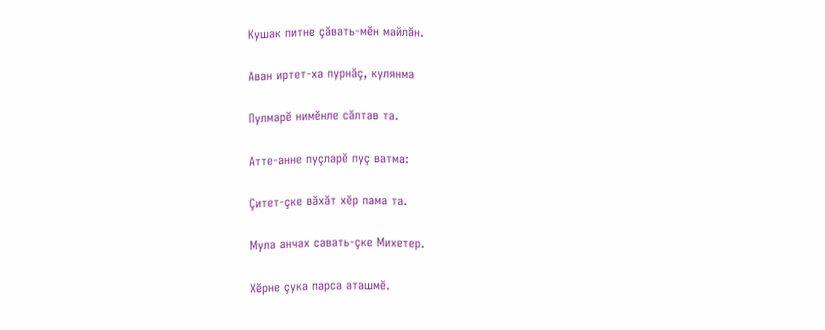Кушак питне çăвать-мĕн майлăн.

Аван иртет-ха пурнăç, кулянма

Пулмарĕ нимĕнле сăлтав та.

Атте-анне пуçларĕ пуç ватма:

Çитет-çке вăхăт хĕр пама та.

Мула анчах савать-çке Михетер.

Хĕрне çука парса аташмĕ.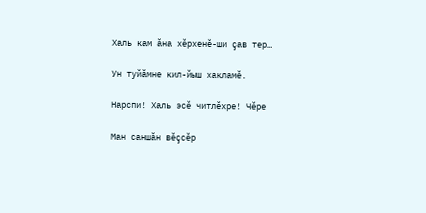Халь кам ăна хĕрхенĕ-ши çав тер…

Ун туйăмне кил-йыш хакламĕ.

Нарспи! Халь эсĕ читлĕхре! Чĕре

Ман саншăн вĕçсĕр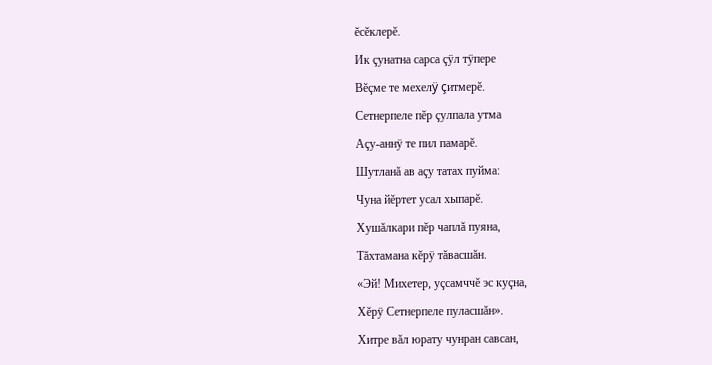ĕсĕклерĕ.

Ик çунатна сарса çÿл тÿпере

Вĕçме те мехелÿ çитмерĕ.

Сетнерпеле пĕр çулпала утма

Аçу-аннÿ те пил памарĕ.

Шутланă ав аçу татах пуйма:

Чуна йĕртет усал хыпарĕ.

Хушăлкари пĕр чаплă пуяна,

Тăхтамана кĕрÿ тăвасшăн.

«Эй! Михетер, уçсамччĕ эс куçна,

Хĕрÿ Сетнерпеле пуласшăн».

Хитре вăл юрату чунран савсан,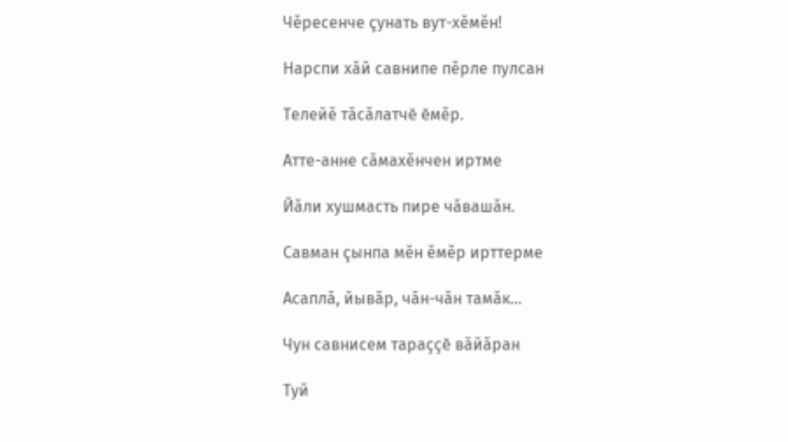Чĕресенче çунать вут-хĕмĕн!

Нарспи хăй савнипе пĕрле пулсан

Телейĕ тăсăлатчĕ ĕмĕр.

Атте-анне сăмахĕнчен иртме

Йăли хушмасть пире чăвашăн.

Савман çынпа мĕн ĕмĕр ирттерме

Асаплă, йывăр, чăн-чăн тамăк…

Чун савнисем тараççĕ вăйăран

Туй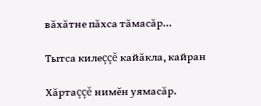вăхăтне пăхса тăмасăр…

Тытса килеççĕ кайăкла, кайран

Хăртаççĕ нимĕн уямасăр.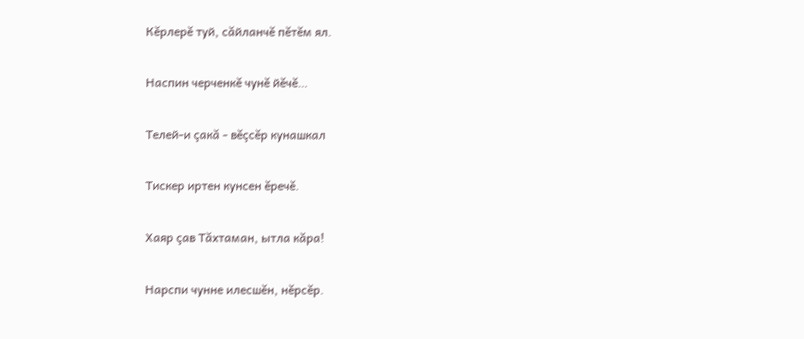Кĕрлерĕ туй, сăйланчĕ пĕтĕм ял.

Наспин черченкĕ чунĕ йĕчĕ…

Телей-и çакă - вĕçсĕр кунашкал

Тискер иртен кунсен ĕречĕ.

Хаяр çав Тăхтаман, ытла кăра!

Нарспи чунне илесшĕн, нĕрсĕр.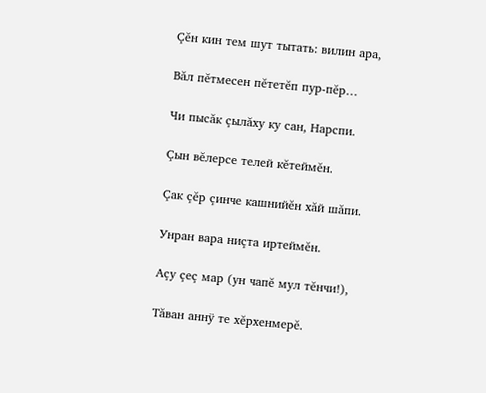Çĕн кин тем шут тытать: вилин ара,

Вăл пĕтмесен пĕтетĕп пур-пĕр…

Чи пысăк çылăху ку сан, Нарспи.

Çын вĕлерсе телей кĕтеймĕн.

Çак çĕр çинче кашнийĕн хăй шăпи.

Унран вара ниçта иртеймĕн.

Аçу çеç мар (ун чапĕ мул тĕнчи!),

Тăван аннÿ те хĕрхенмерĕ.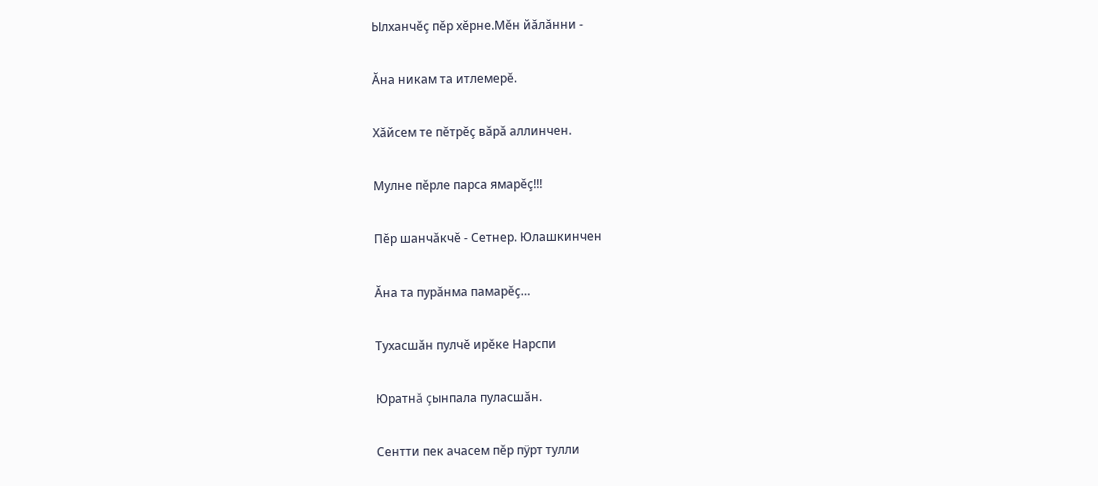Ылханчĕç пĕр хĕрне.Мĕн йăлăнни -

Ăна никам та итлемерĕ.

Хăйсем те пĕтрĕç вăрă аллинчен.

Мулне пĕрле парса ямарĕç!!!

Пĕр шанчăкчĕ - Сетнер. Юлашкинчен

Ăна та пурăнма памарĕç…

Тухасшăн пулчĕ ирĕке Нарспи

Юратнă çынпала пуласшăн.

Сентти пек ачасем пĕр пÿрт тулли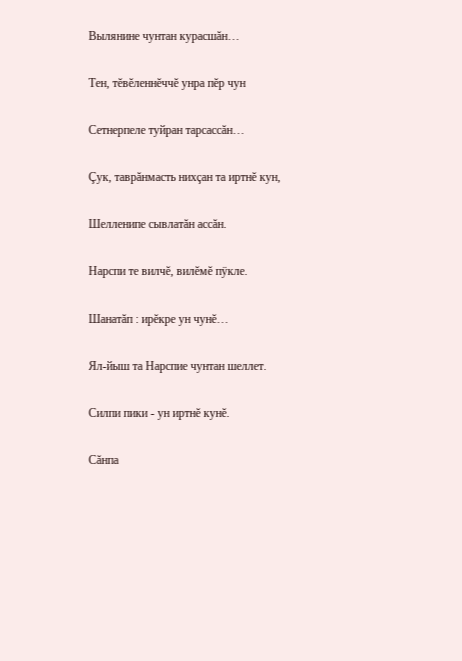Вылянине чунтан курасшăн…

Тен, тĕвĕленнĕччĕ унра пĕр чун

Сетнерпеле туйран тарсассăн…

Çук, таврăнмасть нихçан та иртнĕ кун,

Шелленипе сывлатăн ассăн.

Нарспи те вилчĕ, вилĕмĕ пÿкле.

Шанатăп : ирĕкре ун чунĕ…

Ял-йыш та Нарспие чунтан шеллет.

Силпи пики - ун иртнĕ кунĕ.

Сăнпа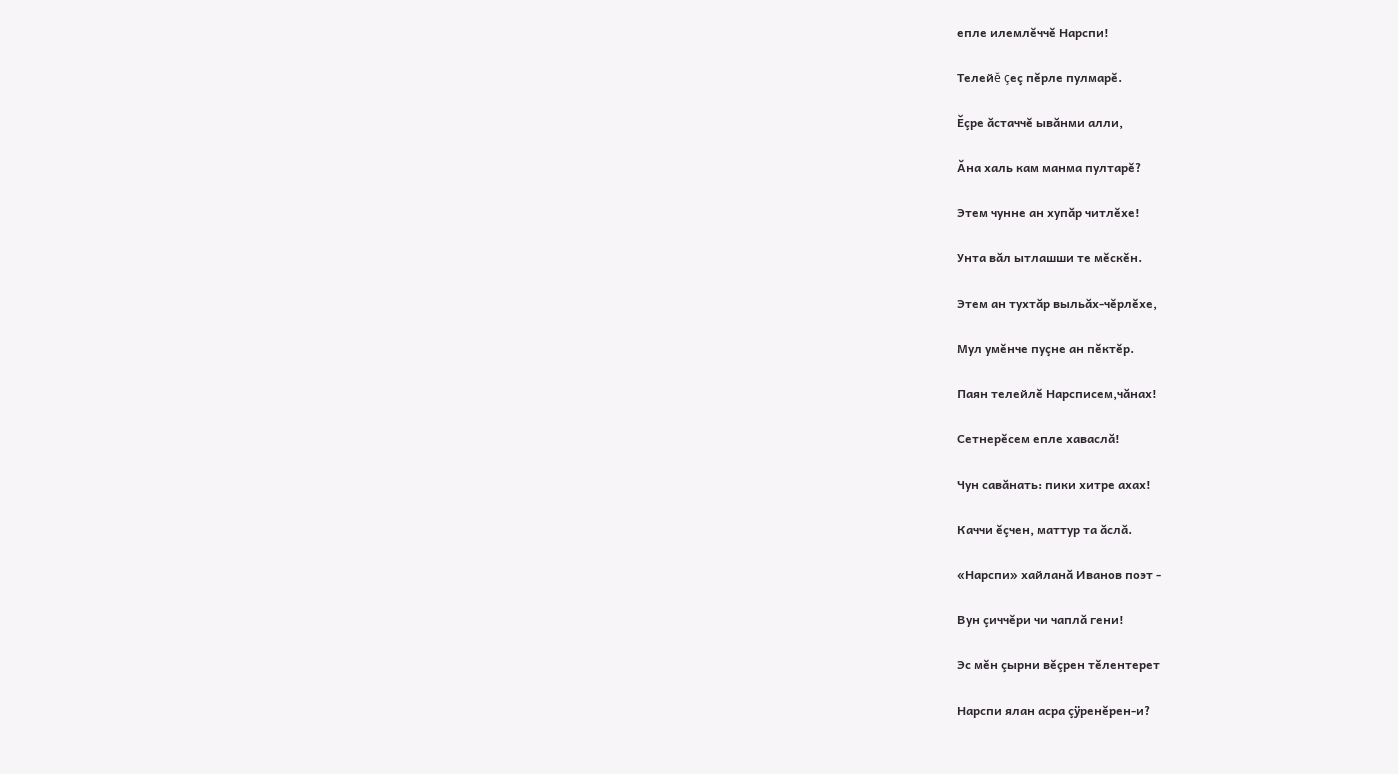епле илемлĕччĕ Нарспи!

Телейĕ çеç пĕрле пулмарĕ.

Ĕçре ăстаччĕ ывăнми алли,

Ăна халь кам манма пултарĕ?

Этем чунне ан хупăр читлĕхе!

Унта вăл ытлашши те мĕскĕн.

Этем ан тухтăр выльăх-чĕрлĕхе,

Мул умĕнче пуçне ан пĕктĕр.

Паян телейлĕ Нарсписем,чăнах!

Сетнерĕсем епле хаваслă!

Чун савăнать: пики хитре ахах!

Каччи ĕçчен, маттур та ăслă.

«Нарспи» хайланă Иванов поэт -

Вун çиччĕри чи чаплă гени!

Эс мĕн çырни вĕçрен тĕлентерет

Нарспи ялан асра çÿренĕрен-и?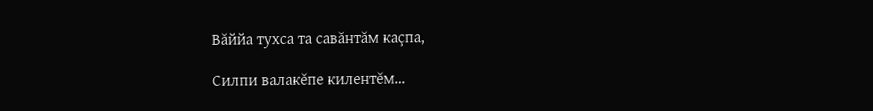Вăййа тухса та савăнтăм каçпа,

Силпи валакĕпе килентĕм…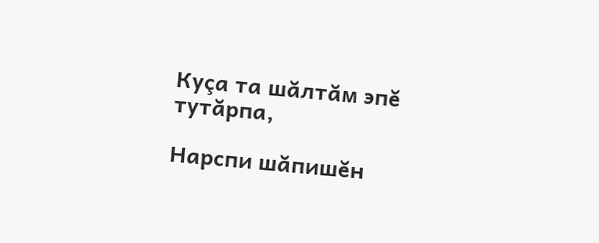Куçа та шăлтăм эпĕ тутăрпа,

Нарспи шăпишĕн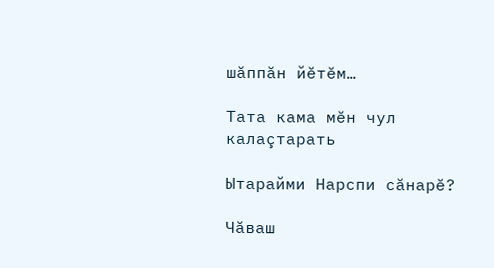шăппăн йĕтĕм…

Тата кама мĕн чул калаçтарать

Ытарайми Нарспи сăнарĕ?

Чăваш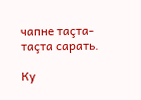чапне таçта-таçта сарать.

Ку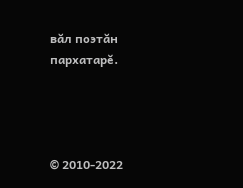вăл поэтăн пархатарĕ.




© 2010-2022